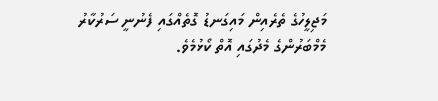މަޖިލީހުގެ ތެރެއިން މައިގަނޑު ގޮތެއްގައި ފެނުނީ ސަރުކާރު މެމްބަރުންގެ މެދުގައި އޮތް ކޯޅުމެވެ.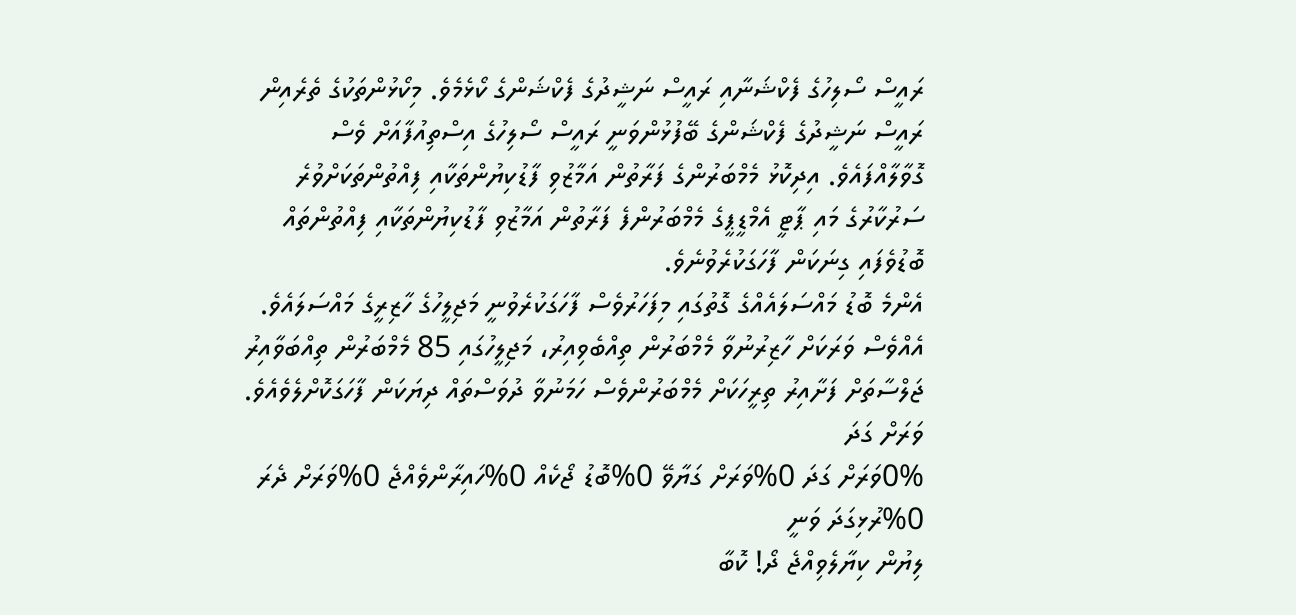ރައީސް ސޯލިހުގެ ފެކްޝަނާއި ރައީސް ނަޝީދުގެ ފެކްޝަންގެ ކޯޅެމެވެ. މިކޯޅުންތަކުގެ ތެރެއިން ރައީސް ނަޝީދުގެ ފެކްޝަންގެ ބޭފުޅުންވަނީ ރައީސް ސޯލިހުގެ އިސްތިއުފާއަށް ވެސް ގޮވާލާއްފައެވެ. އިދިކޮޅު މެމްބަރުންގެ ފަރާތުން އަމާޒުވި ފާޑުކިޔުންތަކާއި ފިއްތުންތަކަށްވުރެ ސަރުކާރުގެ މައި ޕާޓީ އެމްޑީޕީގެ މެމްބަރުންފެ ފަރާތުން އަމާޒުވި ފާޑުކިޔުންތަކާއި ފިއްތުންތައް ބޮޑުވެފައި ގިނަކަން ފާހަގަކުރެވުނެވެ.
އެންމެ ބޮޑު މައްސަލައެއްގެ ގޮތުގައި މިފަހަރުވެސް ފާހަގަކުރެވުނީ މަޖިލީހުގެ ހާޒިރީގެ މައްސަލައެވެ. އެއްވެސް ވަރަކަށް ހާޒިރުނުވާ މެމްބަރުން ތިއްބެވިއިރު، މަޖިލީހުގައި 85 މެމްބަރުން ތިއްބަވާއިރު ޖަލްސާތަށް ފަށާއިރު ތިރީހަކަށް މެމްބަރުންވެސް ހަމަނުވާ ދުވަސްތައް ދިޔަކަން ފާހަގަކޮށްލެވެއެވެ.
ވަރަށް ގަދަ
0%ވަރަށް ގަދަ 0%ވަރަށް ގަޔާވޭ 0%ބޮޑު ޖޯކެއް 0%ހައިރާންވެއްޖެ 0%ވަރަށް ދެރަ 0%ރުޅިގަދަ ވަނީ
ލިޔުން ކިޔާލެވިއްޖެ ދޯ! ކޮބާ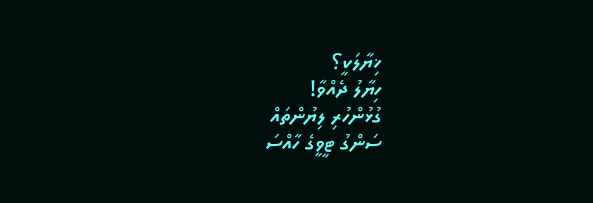ޚިޔާލަކީ؟
ހިޔާލު ދެއްވާ!
ގުޅުންހުރި ލިޔުންތައް
ސަންގު ޓީވީގެ ހާއްސަ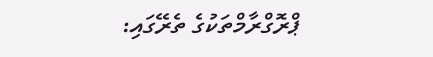ޕްރޮގްރާމްތަކުގެ ތެރޭގައި: